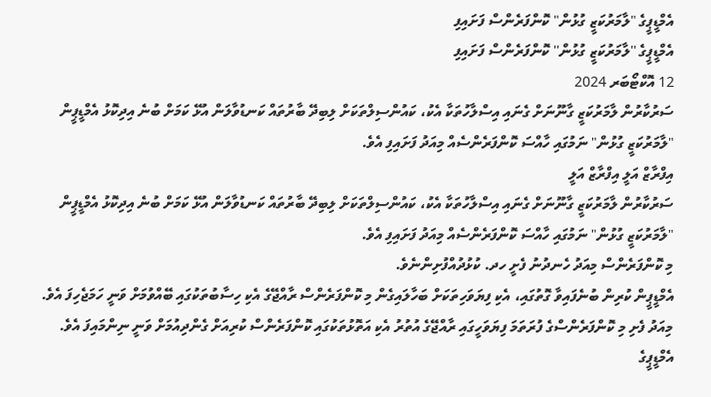އެމްޑީޕީގެ "ލާމަރުކަޒީ ގުޅުން" ކޮންފަރެންސް ފަށައިފި
އެމްޑީޕީގެ ''ލާމަރުކަޒީ ގުޅުން'' ކޮންފަރެންސް ފަށައިފި
12 އޮކްޓޯބަރ 2024
ސަރުކާރުން ލާމަރުކަޒީ ގާނޫނަށް ގެނައި އިސްލާހުތަކާ އެކު، ކައުންސިލްތަކަށް ލިބިދޭ ބާރުތައް ކަނޑުވާލަން އުޅޭ ކަމަށް ބުނެ އިދިކޮޅު އެމްޑީޕީން "ލާމަރުކަޒީ ގުޅުން" ނަމުގައި ހާއްސަ ކޮންފަރެންސެއް މިއަދު ފަށައިފި އެވެ.
އިފްރާޒް އަލީ އިފްރާޒް އަލީ
ސަރުކާރުން ލާމަރުކަޒީ ގާނޫނަށް ގެނައި އިސްލާހުތަކާ އެކު، ކައުންސިލްތަކަށް ލިބިދޭ ބާރުތައް ކަނޑުވާލަން އުޅޭ ކަމަށް ބުނެ އިދިކޮޅު އެމްޑީޕީން "ލާމަރުކަޒީ ގުޅުން" ނަމުގައި ހާއްސަ ކޮންފަރެންސެއް މިއަދު ފަށައިފި އެވެ.
މި ކޮންފަރެންސް މިއަދު ހެނދުނު ފެށީ ހދ. ކުޅުދުއްފުށިންނެވެ.
އެމްޑީޕީން ކުރިން ބުނެފައިވާ ގޮތުގައި، އެކި ފިޔަވަހިތަކަށް ބަހާލައިގެން މި ކޮންފަރެންސް ރާއްޖޭގެ އެކި ހިސާބުތަކުގައި ބޭއްވުމަށް ވަނީ ހަމަޖެހިފަ އެވެ. މިއަދު ފެށި މި ކޮންފަރެންސްގެ ފުރަތަމަ ފިޔަވަހީގައި ރާއްޖޭގެ އުތުރު އެކި އަތޮޅުތަކުގައި ކޮންފަރެންސް ކުރިއަށް ގެންދިއުމަށް ވަނީ ނިންމައިފަ އެވެ.
އެމްޑީޕީގެ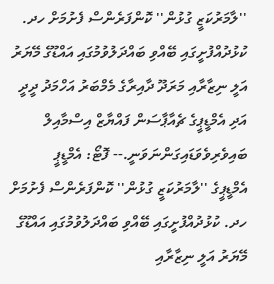''ލާމަރުކަޒީ ގުޅުން'' ކޮންފަރެންސް ފެށުމަށް ހދ. ކުޅުދުއްފުށީގައި ބޭއްވި ބައްދަލުވުމުގައި އައްޑޫގެ މޭޔަރު އަލީ ނިޒާރާއި މަރަދޫ ދާއިރާގެ މެމްބަރު އަހްމަދު ދީދީ އަދި އެމްޑީޕީގެ ޗެއާޕާސަން ފައްޔާޒް އިސްމާއިލް ބައިވެރިވެވަޑައިގަންނަވަނީ.-- ފޮޓޯ: އެމްޑީޕީ
އެމްޑީޕީގެ ''ލާމަރުކަޒީ ގުޅުން'' ކޮންފަރެންސް ފެށުމަށް ހދ. ކުޅުދުއްފުށީގައި ބޭއްވި ބައްދަލުވުމުގައި އައްޑޫގެ މޭޔަރު އަލީ ނިޒާރާއި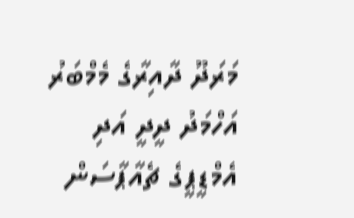މަރަދޫ ދާއިރާގެ މެމްބަރު އަހްމަދު ދީދީ އަދި އެމްޑީޕީގެ ޗެއާޕާސަން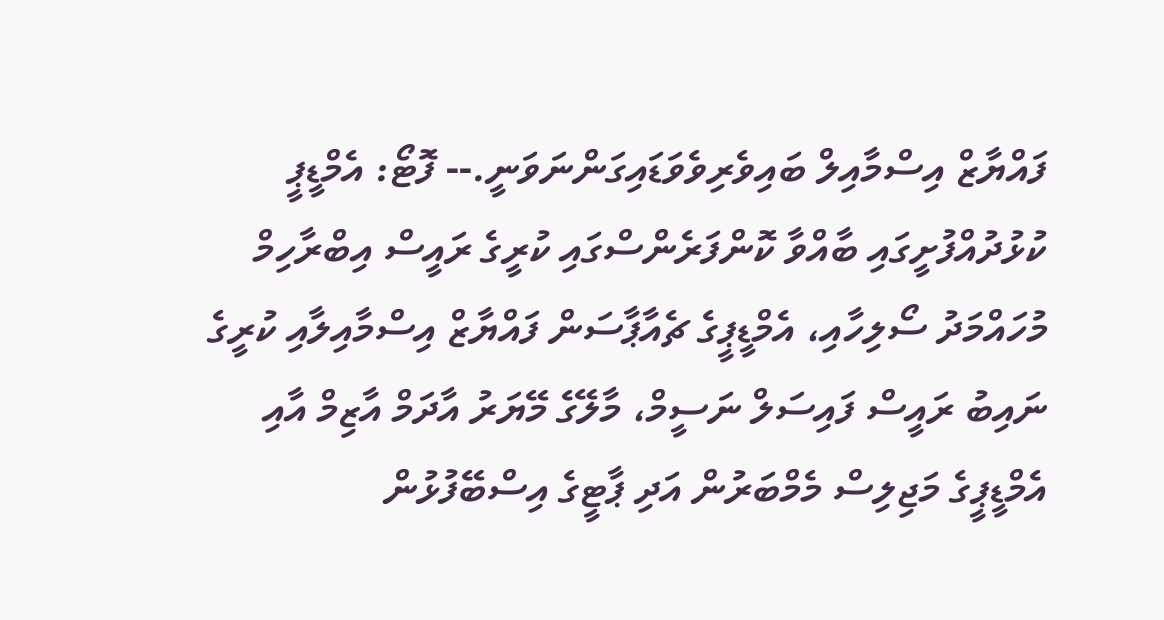ފައްޔާޒް އިސްމާއިލް ބައިވެރިވެވަޑައިގަންނަވަނީ.-- ފޮޓޯ: އެމްޑީޕީ
ކުޅުދުއްފުށީގައި ބާއްވާ ކޮންފަރެންސްގައި ކުރީގެ ރައީސް އިބްރާހިމް މުހައްމަދު ސޯލިހާއި، އެމްޑީޕީގެ ޗެއާޕާސަން ފައްޔާޒް އިސްމާއިލާއި ކުރީގެ ނައިބު ރައީސް ފައިސަލް ނަސީމް، މާލޭގެ މޭޔަރު އާދަމް އާޒިމް އާއި އެމްޑީޕީގެ މަޖިލިސް މެމްބަރުން އަދި ޕާޓީގެ އިސްބޭފުޅުން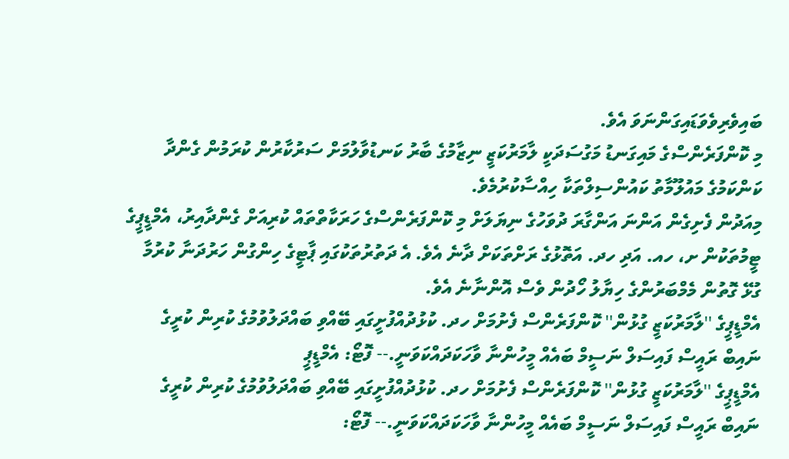ބައިވެރިވެވަޑައިގަންނަވަ އެވެ.
މި ކޮންފަރެންސްގެ މައިގަނޑު މަގުސަދަކީ ލާމަރުކަޒީ ނިޒާމުގެ ބާރު ކަނޑުވާލުމަށް ސަރުކާރުން ކުރަމުން ގެންދާ ކަންކަމުގެ މައުލޫމާތު ކައުންސިލްތަކާ ހިއްސާކުރުމެވެ.
މިއަދުން ފެށިގެން އަންނަ އަންގާރަ ދުވަހުގެ ނިޔަލަށް މި ކޮންފަރެންސްގެ ހަރަކާތްތައް ކުރިއަށް ގެންދާއިރު، އެމްޑީޕީގެ ޓީމުތަކުން ށ، ހއ. އަދި ހދ. އަތޮޅުގެ ރަށްތަކަށް ދާނެ އެވެ. އެ ދަތުރުތަކުގައި ޕާޓީގެ ހިންގުން ހަރުދަނާ ކުރުމާ ގުޅޭ ގޮތުން މެމްބަރުންގެ ހިޔާލު ހޯދުން ވެސް އޮންނާނެ އެވެ.
އެމްޑީޕީގެ ''ލާމަރުކަޒީ ގުޅުން'' ކޮންފަރެންސް ފެށުމަށް ހދ. ކުޅުދުއްފުށީގައި ބޭއްވި ބައްދަލުވުމުގެ ކުރިން ކުރީގެ ނައިބް ރައީސް ފައިސަލް ނަސީމް ބައެއް މީހުންނާ ވާހަކަދައްކަވަނީ.-- ފޮޓޯ: އެމްޑީޕީ
އެމްޑީޕީގެ ''ލާމަރުކަޒީ ގުޅުން'' ކޮންފަރެންސް ފެށުމަށް ހދ. ކުޅުދުއްފުށީގައި ބޭއްވި ބައްދަލުވުމުގެ ކުރިން ކުރީގެ ނައިބް ރައީސް ފައިސަލް ނަސީމް ބައެއް މީހުންނާ ވާހަކަދައްކަވަނީ.-- ފޮޓޯ: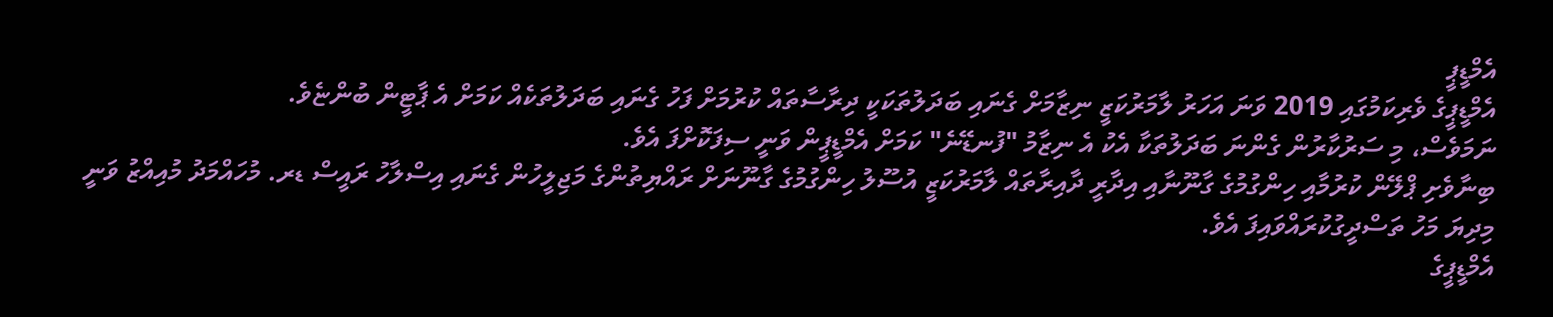އެމްޑީޕީ
އެމްޑީޕީގެ ވެރިކަމުގައި 2019 ވަނަ އަހަރު ލާމަރުކަޒީ ނިޒާމަށް ގެނައި ބަދަލުތަކަކީ ދިރާސާތައް ކުރުމަށް ފަހު ގެނައި ބަދަލުތަކެއް ކަމަށް އެ ޕާޓީން ބުންޏެވެ.
ނަމަވެސް، މި ސަރުކާރުން ގެންނަ ބަދަލުތަކާ އެކު އެ ނިޒާމު "ފުނޑޭނެ" ކަމަށް އެމްޑީޕީން ވަނީ ސިފަކޮށްފަ އެވެ.
ބިނާވެށި ޕްލޭން ކުރުމާއި ހިންގުމުގެ ގާނޫނާއި އިދާރީ ދާއިރާތައް ލާމަރުކަޒީ އުސޫލު ހިންގުމުގެ ގާނޫނަށް ރައްޔިތުންގެ މަޖިލީހުން ގެނައި އިސްލާހު ރައީސް ޑރ. މުހައްމަދު މުއިއްޒު ވަނީ މިދިޔަ މަހު ތަސްދީގުކުރައްވައިފަ އެވެ.
އެމްޑީޕީގެ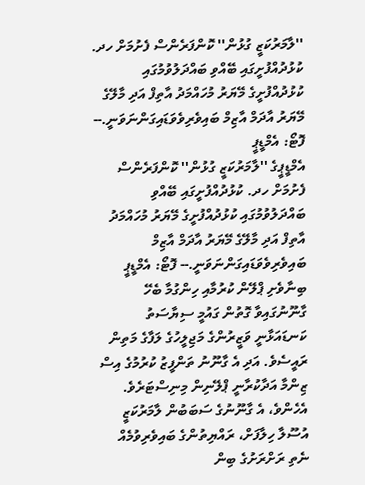''ލާމަރުކަޒީ ގުޅުން'' ކޮންފަރެންސް ފެށުމަށް ހދ. ކުޅުދުއްފުށީގައި ބޭއްވި ބައްދަލުވުމުގައި ކުޅުދުއްފުށީގެ މޭޔަރު މުހައްމަދު އާތިފް އަދި މާލޭގެ މޭޔަރު އާދަމް އާޒިމް ބައިވެރިވެވަޑައިގަންނަވަނީ.-- ފޮޓޯ: އެމްޑީޕީ
އެމްޑީޕީގެ ''ލާމަރުކަޒީ ގުޅުން'' ކޮންފަރެންސް ފެށުމަށް ހދ. ކުޅުދުއްފުށީގައި ބޭއްވި ބައްދަލުވުމުގައި ކުޅުދުއްފުށީގެ މޭޔަރު މުހައްމަދު އާތިފް އަދި މާލޭގެ މޭޔަރު އާދަމް އާޒިމް ބައިވެރިވެވަޑައިގަންނަވަނީ.-- ފޮޓޯ: އެމްޑީޕީ
ބިނާވެށި ޕްލޭން ކުރުމާއި ހިންގުމާ ބެހޭ ގާނޫނުގައިވާ ގޮތުން ގައުމީ ސިޔާސަތު ކަނޑައަޅާނީ ވަޒީރުންގެ މަޖިލީހުގެ ލަފާގެ މަތިން ރައީސެވެ. އަދި އެ ގާނޫނު ތަންފީޒު ކުރުމުގެ އިސް ޒިންމާ އަދާކުރާނީ ޕްލޭނިން މިނިސްޓަރެވެ.
އެހެންވެ، އެ ގާނޫނުގެ ސަބަބުން ލާމަރުކަޒީ އުސޫލާ ހިލާފަށް، ރައްޔިތުންގެ ބައިވެރިވުމެއް ނެތި ރަށްރަށުގެ ބިން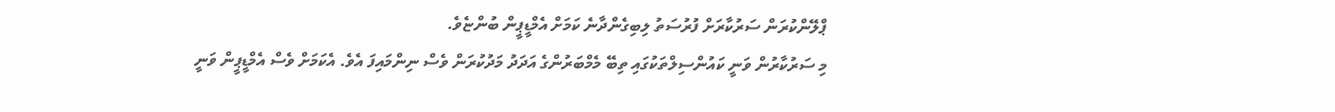ޕްލޭންކުރަން ސަރުކާރަށް ފުރުސަތު ލިބިގެންދާނެ ކަމަށް އެމްޑީޕީން ބުންޏެވެ.
މި ސަރުކާރުން ވަނީ ކައުންސިލްތަކުގައި ތިބޭ މެމްބަރުންގެ އަދަދު މަދުކުރަން ވެސް ނިންމައިފަ އެވެ. އެކަމަށް ވެސް އެމްޑީޕީން ވަނީ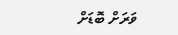ވަރަށް ބޮޑަށް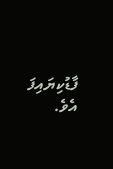ފާޑުކިޔައިފަ އެވެ.